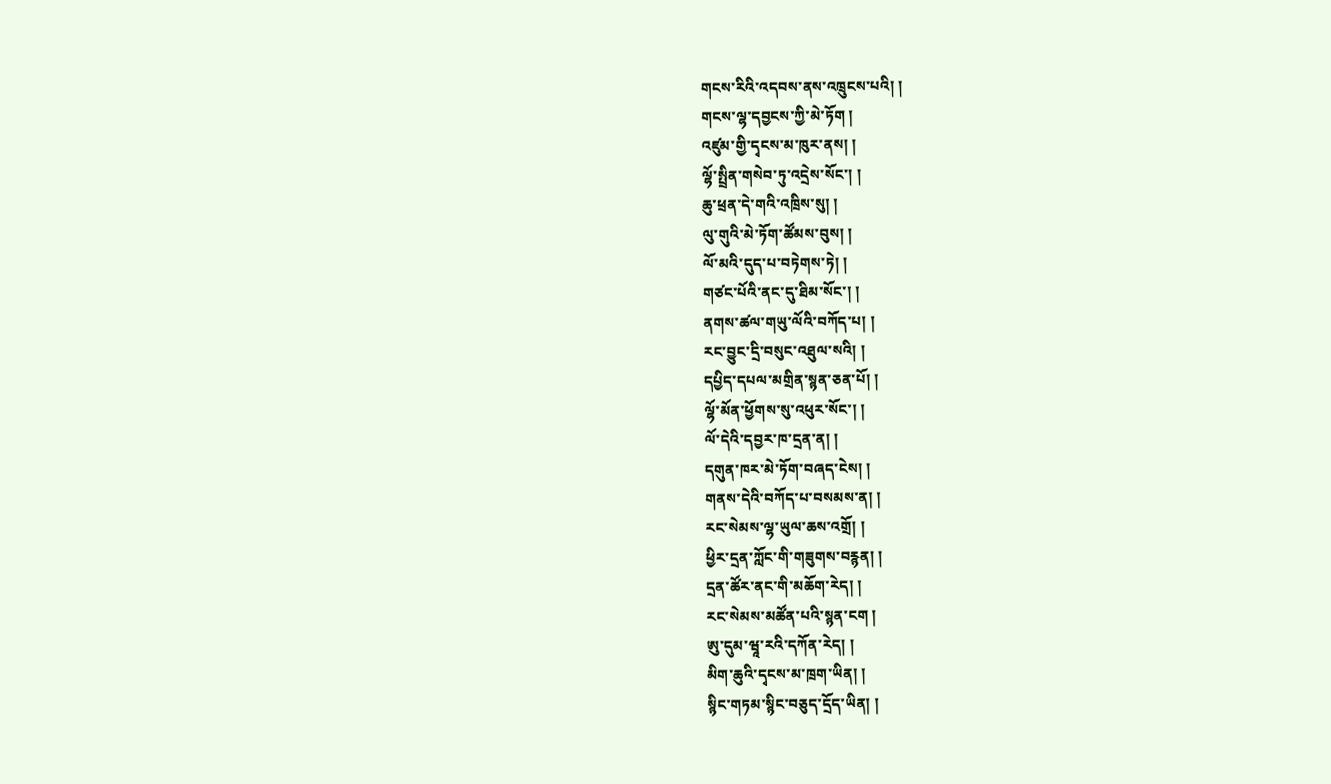གངས་རིའི་འདབས་ནས་འཁྲུངས་པའི། །
གངས་ལྷ་དབྱངས་ཀྱི་མེ་ཏོག །
འཛུམ་གྱི་དྭངས་མ་ཁུར་ནས། །
ལྷོ་སྤྲིན་གསེབ་ཏུ་འདྲེས་སོང་། །
ཆུ་ཕྲན་དེ་གའི་འཁྲིས་སུ། །
ལུ་གུའི་མེ་ཏོག་ཚོམས་བུས། །
ལོ་མའི་དུད་པ་བཏེགས་ཏེ། །
གཙང་པོའི་ནང་དུ་ཐིམ་སོང་། །
ནགས་ཚལ་གཡུ་ལོའི་བཀོད་པ། །
རང་བྱུང་དྲི་བསུང་འཐུལ་སའི། །
དཔྱིད་དཔལ་མགྲིན་སྙན་ཅན་པོ། །
ལྷོ་མོན་ཕྱོགས་སུ་འཕུར་སོང་། །
ལོ་དེའི་དབྱར་ཁ་དྲན་ན། །
དགུན་ཁར་མེ་ཏོག་བཞད་ངེས། །
གནས་དེའི་བཀོད་པ་བསམས་ན། །
རང་སེམས་ལྷ་ཡུལ་ཆས་འགྲོ། །
ཕྱིར་དྲན་ཀློང་གི་གཟུགས་བརྙན། །
དྲན་ཚོར་ནང་གི་མཆོག་རེད། །
རང་སེམས་མཚོན་པའི་སྙན་ངག །
ཨུ་དུམ་ཝཱ་རའི་དཀོན་རེད། །
མིག་ཆུའི་དྭངས་མ་ཁྲག་ཡིན། །
སྙིང་གཏམ་སྙིང་བཅུད་དྲོད་ཡིན། །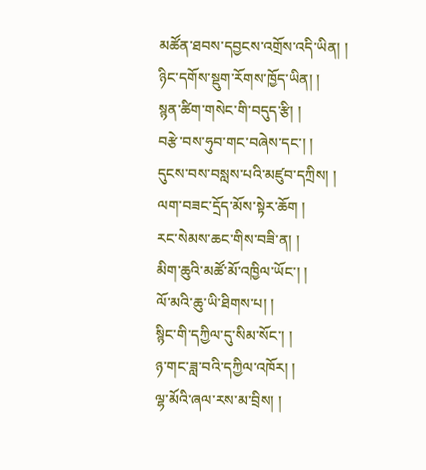མཚོན་ཐབས་དབྱངས་འགྲོས་འདི་ཡིན། །
ཉིང་དགོས་སྡུག་རོགས་ཁྱོད་ཡིན། །
སྙན་ཚིག་གསེང་གི་བདུད་རྩི། །
བརྩེ་བས་ཧུབ་གང་བཞེས་དང་། །
དུངས་བས་བསླས་པའི་མཛུབ་དཀྲིས། །
ལག་བཟང་དྲོད་མོས་སྟེར་ཆོག །
རང་སེམས་ཆང་གིས་བཟི་ན། །
མིག་ཆུའི་མཚོ་མོ་འཁྱིལ་ཡོང་། །
ལོ་མའི་ཆུ་ཡི་ཐིགས་པ། །
སྙིང་གི་དཀྱིལ་དུ་སིམ་སོང་། །
ཉ་གང་ཟླ་བའི་དཀྱིལ་འཁོར། །
ལྷ་མོའི་ཞལ་རས་མ་བྲིས། །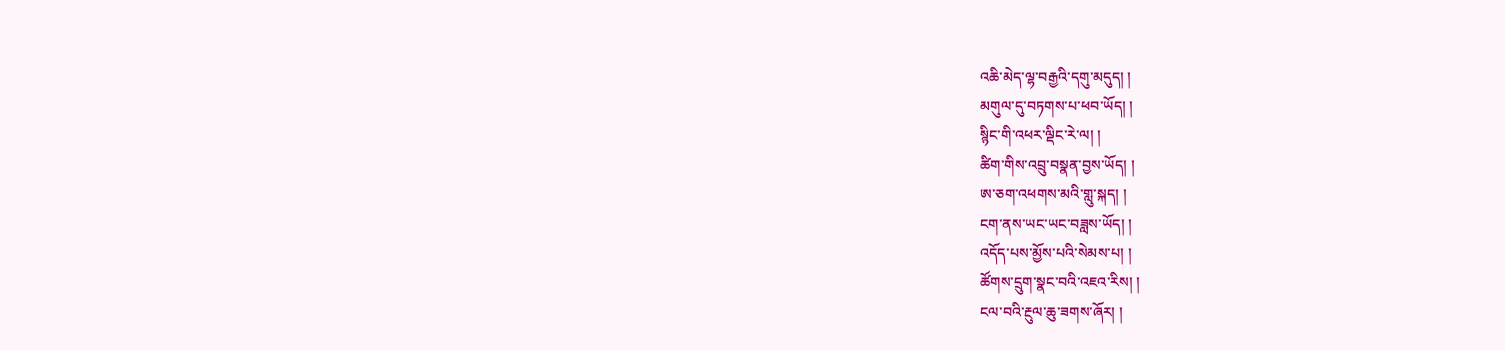འཆི་མེད་ལྷ་བརྒྱའི་དགུ་མདུད། །
མགུལ་དུ་བཏགས་པ་ཕབ་ཡོད། །
སྙིང་གི་འཕར་ལྡིང་རེ་ལ། །
ཚིག་གིས་འབྲུ་བསྣན་བྱས་ཡོད། །
ཨ་ཅག་འཕགས་མའི་གླུ་སྐད། །
ངག་ནས་ཡང་ཡང་བཟླས་ཡོད། །
འདོད་པས་མྱོས་པའི་སེམས་པ། །
ཚོགས་དྲུག་སྣང་བའི་འཇའ་རིས། །
ངལ་བའི་རྔུལ་ཆུ་ཟགས་ཞོར། །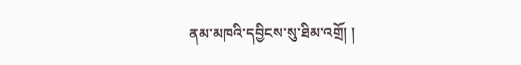ནམ་མཁའི་དབྱིངས་སུ་ཐིམ་འགྲོ། །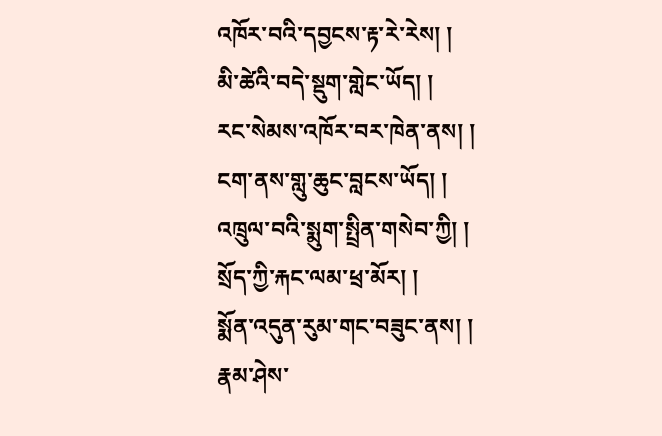འཁོར་བའི་དབྱངས་རྟ་རེ་རེས། །
མི་ཚེའི་བདེ་སྡུག་གླེང་ཡོད། །
རང་སེམས་འཁོར་བར་ཁེན་ནས། །
ངག་ནས་གླུ་ཆུང་བླངས་ཡོད། །
འཁྲུལ་བའི་སྨུག་སྤྲིན་གསེབ་ཀྱི། །
སྲོད་ཀྱི་རྐང་ལམ་ཕྲ་མོར། །
སྨོན་འདུན་རུམ་གང་བཟུང་ནས། །
རྣམ་ཤེས་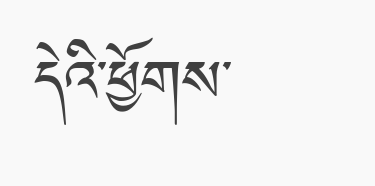དེའི་ཕྱོགས་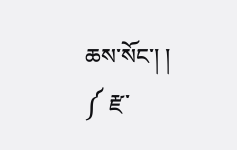ཆས་སོང་། །
༼ རྫ་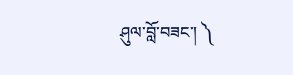ཤུལ་བློ་བཟང་། ༽